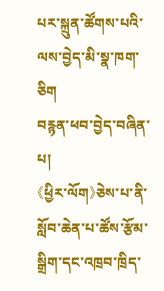པར་སྐྲུན་ཚོགས་པའི་ལས་བྱེད་མི་སྣ་ཁག་ཅིག
བརྙན་ཕབ་བྱེད་བཞིན་པ།
《ཕྱིར་ལོག》ཅེས་པ་ནི་སློབ་ཆེན་པ་ཚོས་རྩོམ་སྒྲིག་དང་འཁྲབ་ཁྲིད་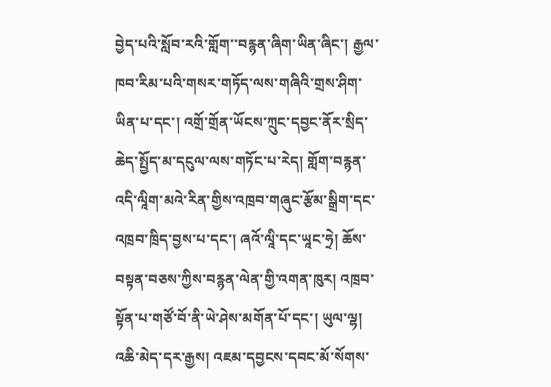བྱེད་པའི་སློབ་རའི་གློག་་བརྙན་ཞིག་ཡིན་ཞིང་། རྒྱལ་ཁབ་རིམ་པའི་གསར་གཏོད་ལས་གཞིའི་གྲས་ཤིག་ཡིན་པ་དང་། འགྲོ་གྲོན་ཡོངས་ཀྲུང་དབྱང་ནོར་སྲིད་ཆེད་སྤྱོད་མ་དངུལ་ལས་གཏོང་པ་རེད། གློག་བརྙན་འདི་ལཱིག་མའེ་རིན་གྱིས་འཁྲབ་གཞུང་རྩོམ་སྒྲིག་དང་འཁྲབ་ཁྲིད་བྱས་པ་དང་། ཞའོ་ལཱི་དང་ཡཱང་ཧྲེ། ཆོས་བསྟན་བཅས་ཀྱིས་བརྙན་ལེན་གྱི་འགན་ཁུར། འཁྲབ་སྟོན་པ་གཙོ་བོ་ནི་ཡེ་ཤེས་མགོན་པོ་དང་། ཡུལ་ལྷ། འཆི་མེད་དར་རྒྱས། འཇམ་དབྱངས་དབང་མོ་སོགས་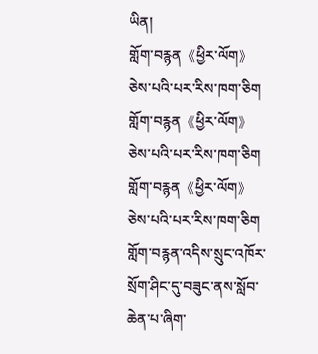ཡིན།
གློག་བརྙན《ཕྱིར་ལོག》ཅེས་པའི་པར་རིས་ཁག་ཅིག
གློག་བརྙན《ཕྱིར་ལོག》ཅེས་པའི་པར་རིས་ཁག་ཅིག
གློག་བརྙན《ཕྱིར་ལོག》ཅེས་པའི་པར་རིས་ཁག་ཅིག
གློག་བརྙན་འདིས་སྲུང་འཁོར་སྲོག་ཤིང་དུ་བཟུང་ནས་སློབ་ཆེན་པ་ཞིག་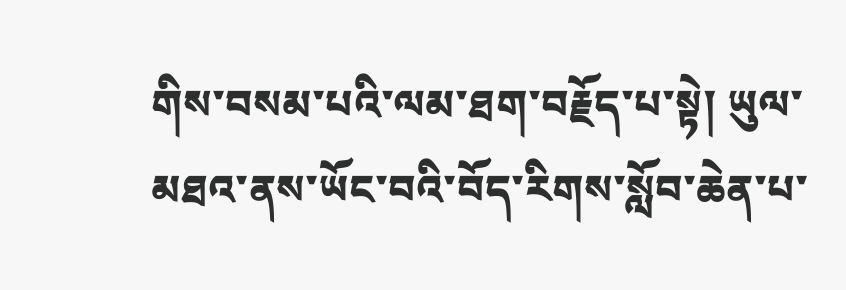གིས་བསམ་པའི་ལམ་ཐག་བརྗོད་པ་སྟེ། ཡུལ་མཐའ་ནས་ཡོང་བའི་བོད་རིགས་སློབ་ཆེན་པ་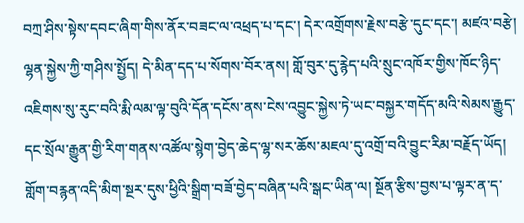བཀྲ་ཤིས་སྟེས་དབང་ཞིག་གིས་ནོར་བཟང་ལ་འཕྲད་པ་དང་། དེར་འགྲོགས་རྗེས་བརྩེ་དུང་དང་། མཛའ་བརྩེ། ལྷན་སྐྱེས་ཀྱི་གཤིས་སྤྱོད། དེ་མིན་དད་པ་སོགས་བོར་ནས། གློ་བུར་དུ་རྙེད་པའི་སྲུང་འཁོར་གྱིས་ཁོང་ཉིད་འཇིགས་སུ་རུང་བའི་རྨི་ལམ་ལྟ་བུའི་དོན་དངོས་ནས་ངེས་འབྱུང་སྐྱེས་ཏེ་ཡང་བསྐྱར་གདོད་མའི་སེམས་རྒྱུད་དང་སྲོལ་རྒྱུན་གྱི་རིག་གནས་འཚོལ་སྙེག་བྱེད་ཆེད་ལྷ་སར་ཆོས་མཇལ་དུ་འགྲོ་བའི་བྱུང་རིམ་བརྗོད་ཡོད།
གློག་བརྙན་འདི་མིག་སྔར་དུས་ཕྱིའི་སྒྲིག་བཟོ་བྱེད་བཞིན་པའི་སྒང་ཡིན་ལ། སྔོན་རྩིས་བྱས་པ་ལྟར་ན་ད་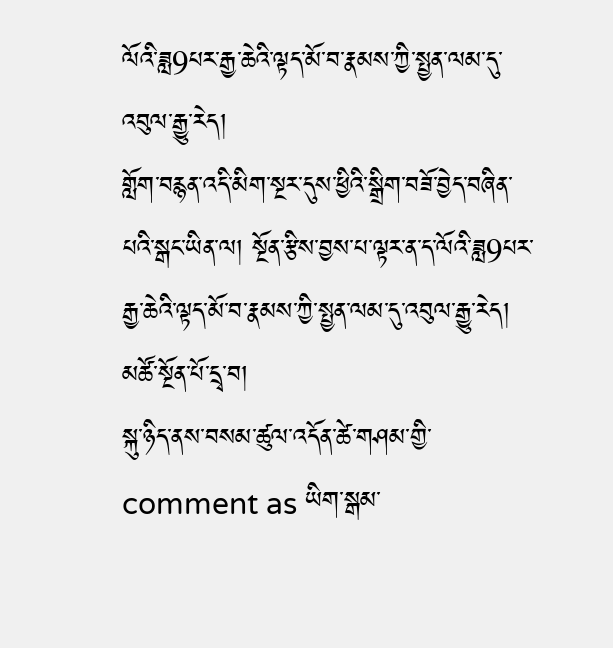ལོའི་ཟླ9པར་རྒྱ་ཆེའི་ལྟད་མོ་བ་རྣམས་ཀྱི་སྤྱན་ལམ་དུ་འབུལ་རྒྱུ་རེད།
གློག་བརྙན་འདི་མིག་སྔར་དུས་ཕྱིའི་སྒྲིག་བཟོ་བྱེད་བཞིན་པའི་སྒང་ཡིན་ལ། སྔོན་རྩིས་བྱས་པ་ལྟར་ན་ད་ལོའི་ཟླ9པར་རྒྱ་ཆེའི་ལྟད་མོ་བ་རྣམས་ཀྱི་སྤྱན་ལམ་དུ་འབུལ་རྒྱུ་རེད།
མཚོ་སྔོན་པོ་དྲྭ་བ།
སྐུ་ཉིད་ནས་བསམ་ཚུལ་འདོན་ཚེ་གཤམ་གྱི་ comment as ཡིག་སྒམ་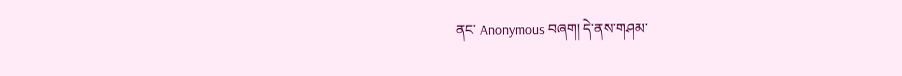ནང་ Anonymous བཞག། དེ་ནས་གཤམ་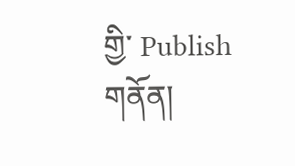གྱི་ Publish གནོན།